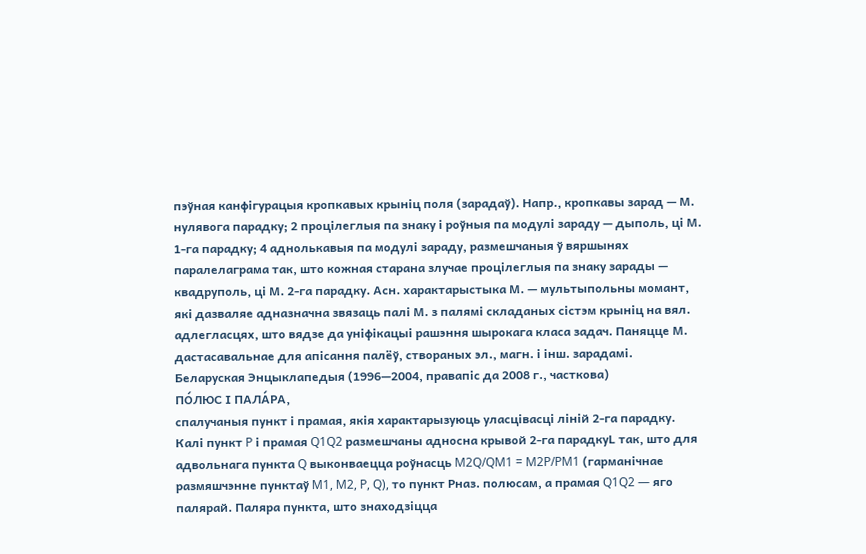пэўная канфігурацыя кропкавых крыніц поля (зарадаў). Напр., кропкавы зарад — М. нулявога парадку; 2 процілеглыя па знаку і роўныя па модулі зараду — дыполь, ці М. 1-га парадку; 4 аднолькавыя па модулі зараду, размешчаныя ў вяршынях паралелаграма так, што кожная старана злучае процілеглыя па знаку зарады — квадруполь, ці М. 2-га парадку. Асн. характарыстыка М. — мультыпольны момант, які дазваляе адназначна звязаць палі М. з палямі складаных сістэм крыніц на вял. адлегласцях, што вядзе да уніфікацыі рашэння шырокага класа задач. Паняцце М. дастасавальнае для апісання палёў, створаных эл., магн. і інш. зарадамі.
Беларуская Энцыклапедыя (1996—2004, правапіс да 2008 г., часткова)
ПО́ЛЮС І ПАЛА́РА,
спалучаныя пункт і прамая, якія характарызуюць уласцівасці ліній 2-га парадку.
Калі пункт P і прамая Q1Q2 размешчаны адносна крывой 2-га парадкуL так, што для адвольнага пункта Q выконваецца роўнасць M2Q/QM1 = M2P/PM1 (гарманічнае размяшчэнне пунктаў M1, M2, P, Q), то пункт Pназ. полюсам, а прамая Q1Q2 — яго палярай. Паляра пункта, што знаходзіцца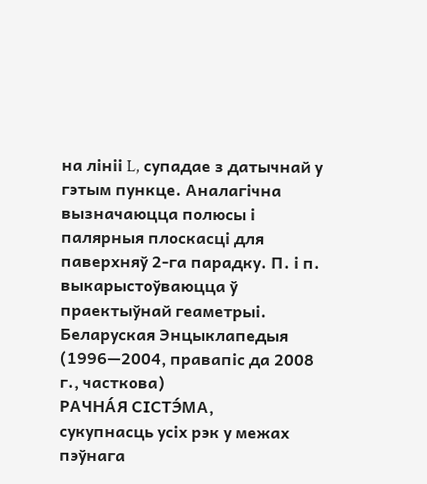на лініі L, супадае з датычнай у гэтым пункце. Аналагічна вызначаюцца полюсы і палярныя плоскасці для паверхняў 2-га парадку. П. і п. выкарыстоўваюцца ў праектыўнай геаметрыі.
Беларуская Энцыклапедыя (1996—2004, правапіс да 2008 г., часткова)
РАЧНА́Я СІСТЭ́МА,
сукупнасць усіх рэк у межах пэўнага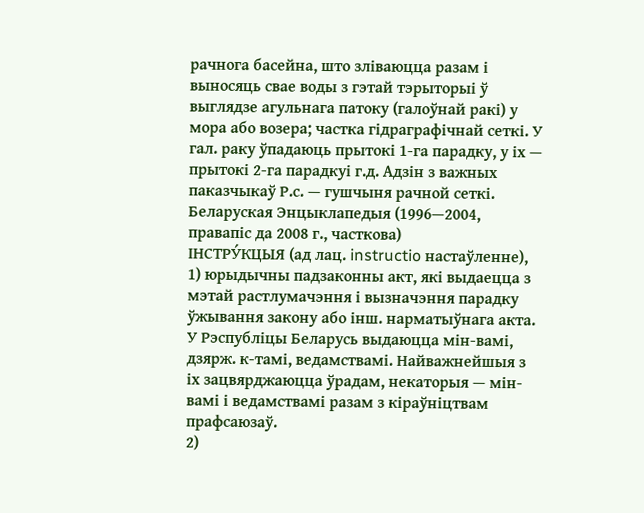рачнога басейна, што зліваюцца разам і выносяць свае воды з гэтай тэрыторыі ў выглядзе агульнага патоку (галоўнай ракі) у мора або возера; частка гідраграфічнай сеткі. У гал. раку ўпадаюць прытокі 1-га парадку, у іх — прытокі 2-га парадкуі г.д. Адзін з важных паказчыкаў Р.с. — гушчыня рачной сеткі.
Беларуская Энцыклапедыя (1996—2004, правапіс да 2008 г., часткова)
ІНСТРУ́КЦЫЯ (ад лац. instructio настаўленне),
1) юрыдычны падзаконны акт, які выдаецца з мэтай растлумачэння і вызначэння парадку ўжывання закону або інш. нарматыўнага акта. У Рэспубліцы Беларусь выдаюцца мін-вамі, дзярж. к-тамі, ведамствамі. Найважнейшыя з іх зацвярджаюцца ўрадам, некаторыя — мін-вамі і ведамствамі разам з кіраўніцтвам прафсаюзаў.
2)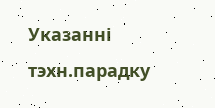Указанні тэхн.парадку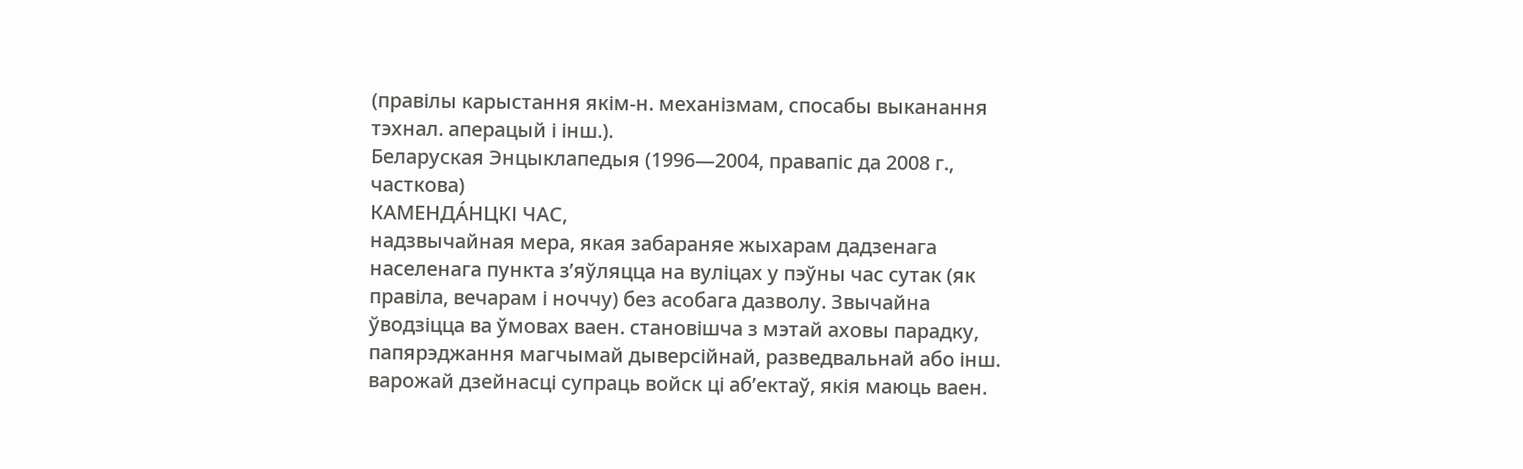(правілы карыстання якім-н. механізмам, спосабы выканання тэхнал. аперацый і інш.).
Беларуская Энцыклапедыя (1996—2004, правапіс да 2008 г., часткова)
КАМЕНДА́НЦКІ ЧАС,
надзвычайная мера, якая забараняе жыхарам дадзенага населенага пункта з’яўляцца на вуліцах у пэўны час сутак (як правіла, вечарам і ноччу) без асобага дазволу. Звычайна ўводзіцца ва ўмовах ваен. становішча з мэтай аховы парадку, папярэджання магчымай дыверсійнай, разведвальнай або інш. варожай дзейнасці супраць войск ці аб’ектаў, якія маюць ваен.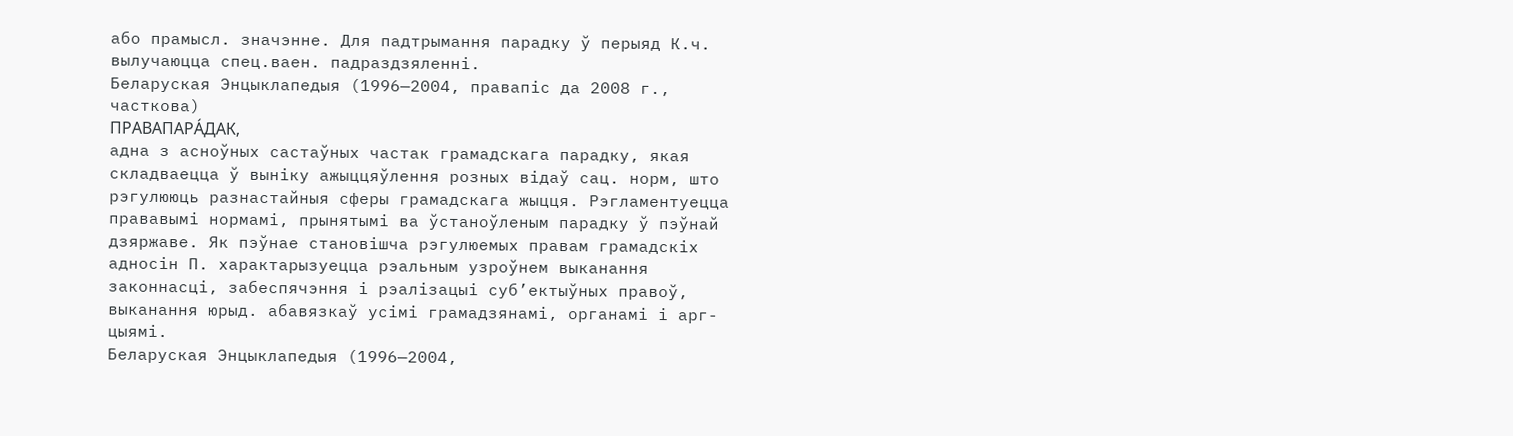або прамысл. значэнне. Для падтрымання парадку ў перыяд К.ч. вылучаюцца спец.ваен. падраздзяленні.
Беларуская Энцыклапедыя (1996—2004, правапіс да 2008 г., часткова)
ПРАВАПАРА́ДАК,
адна з асноўных састаўных частак грамадскага парадку, якая складваецца ў выніку ажыццяўлення розных відаў сац. норм, што рэгулююць разнастайныя сферы грамадскага жыцця. Рэгламентуецца прававымі нормамі, прынятымі ва ўстаноўленым парадку ў пэўнай дзяржаве. Як пэўнае становішча рэгулюемых правам грамадскіх адносін П. характарызуецца рэальным узроўнем выканання законнасці, забеспячэння і рэалізацыі суб’ектыўных правоў, выканання юрыд. абавязкаў усімі грамадзянамі, органамі і арг-цыямі.
Беларуская Энцыклапедыя (1996—2004,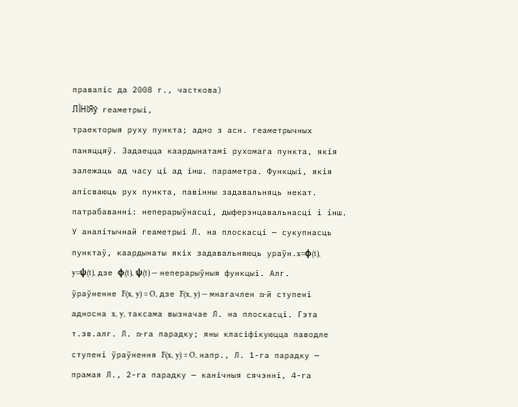правапіс да 2008 г., часткова)
ЛІ́НІЯў геаметрыі,
траекторыя руху пункта; адно з асн. геаметрычных паняццяў. Задаецца каардынатамі рухомага пункта, якія залежаць ад часу ці ад інш. параметра. Функцыі, якія апісваюць рух пункта, павінны задавальняць некат. патрабаванні: неперарыўнасці, дыферэнцавальнасці і інш.
У аналітычнай геаметрыі Л. на плоскасці — сукупнасць пунктаў, каардынаты якіх задавальняюць ураўн.x=φ(t), y=ψ(t), дзе φ(t), ψ(t) — неперарыўныя функцыі. Алг. ўраўненне F(x, y) = O, дзе F(x, y) — мнагачлен n-й ступені адносна x, y, таксама вызначае Л. на плоскасці. Гэта т.зв.алг. Л. n-га парадку; яны класіфікуюцца паводле ступені ўраўнення F(x, y) = O, напр., Л. 1-га парадку — прамая Л., 2-га парадку — канічныя сячэнні, 4-га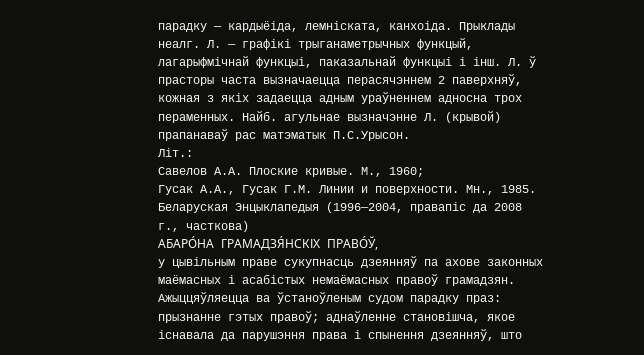парадку — кардыёіда, лемніската, канхоіда. Прыклады неалг. Л. — графікі трыганаметрычных функцый, лагарыфмічнай функцыі, паказальнай функцыі і інш. Л. ў прасторы часта вызначаецца перасячэннем 2 паверхняў, кожная з якіх задаецца адным ураўненнем адносна трох пераменных. Найб. агульнае вызначэнне Л. (крывой) прапанаваў рас матэматык П.С.Урысон.
Літ.:
Савелов А.А. Плоские кривые. М., 1960;
Гусак А.А., Гусак Г.М. Линии и поверхности. Мн., 1985.
Беларуская Энцыклапедыя (1996—2004, правапіс да 2008 г., часткова)
АБАРО́НА ГРАМАДЗЯ́НСКІХ ПРАВО́Ў,
у цывільным праве сукупнасць дзеянняў па ахове законных маёмасных і асабістых немаёмасных правоў грамадзян. Ажыццяўляецца ва ўстаноўленым судом парадку праз: прызнанне гэтых правоў; аднаўленне становішча, якое існавала да парушэння права і спынення дзеянняў, што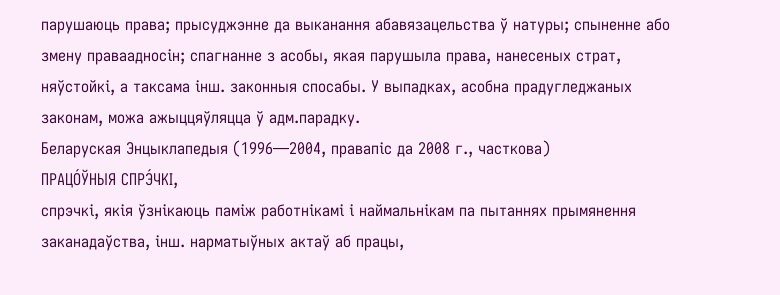парушаюць права; прысуджэнне да выканання абавязацельства ў натуры; спыненне або змену праваадносін; спагнанне з асобы, якая парушыла права, нанесеных страт, няўстойкі, а таксама інш. законныя спосабы. У выпадках, асобна прадугледжаных законам, можа ажыццяўляцца ў адм.парадку.
Беларуская Энцыклапедыя (1996—2004, правапіс да 2008 г., часткова)
ПРАЦО́ЎНЫЯ СПРЭ́ЧКІ,
спрэчкі, якія ўзнікаюць паміж работнікамі і наймальнікам па пытаннях прымянення заканадаўства, інш. нарматыўных актаў аб працы,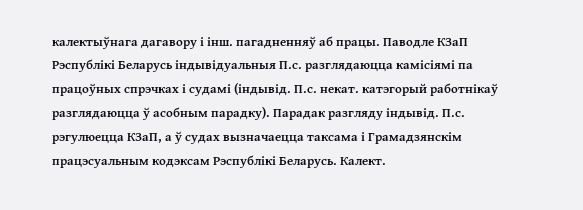калектыўнага дагавору і інш. пагадненняў аб працы. Паводле КЗаП Рэспублікі Беларусь індывідуальныя П.с. разглядаюцца камісіямі па працоўных спрэчках і судамі (індывід. П.с. некат. катэгорый работнікаў разглядаюцца ў асобным парадку). Парадак разгляду індывід. П.с. рэгулюецца КЗаП, а ў судах вызначаецца таксама і Грамадзянскім працэсуальным кодэксам Рэспублікі Беларусь. Калект.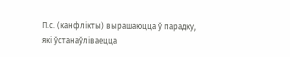П.с. (канфлікты) вырашаюцца ў парадку, які ўстанаўліваецца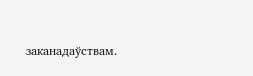заканадаўствам.